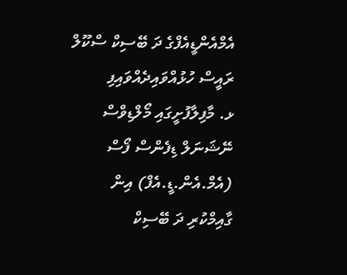އެމްއެންޑީއެފްގެ ދަ ބޭސިކް ސްކޫލް ރައީސް ހުޅުއްވައިދެއްވައިފި
ޅ. މާފިލާފުށީގައި މޯލްޑިވްސް ނޭޝަނަލް ޑިފެންސް ފޯސް (އެމް.އެން.ޑީ.އެފް) އިން ގާއިމްކުރި ދަ ބޭސިކް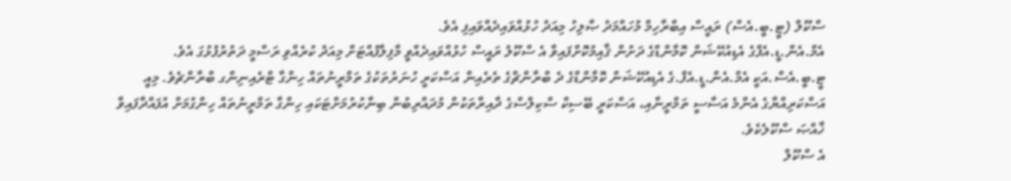ސްކޫލް (ޓީ.ބީ.އެސް) ރައީސް އިބްރާހިމް މުހައްމަދު ޞާލިހު މިއަދު ހުޅުއްވައިދެއްވައިފި އެވެ.
އެމް.އެން.ޑީ.އެފްގެ އެޑިއުކޭޝަން ކޮމާންޑްގެ ދަށުން ޤާއިމުކޮށްފައިވާ އެ ސްކޫލު ރައީސް ހުޅުއްވައިދެއްވީ މާފިލާފުއްޓަށް މިއަދު ކުރެއްވި ރަސްމީ ދަތުރުފުޅުގަ އެވެ.
ޓީ.ބީ.އެސް.އަކީ އެމް.އެން.ޑީ.އެފް.ގެ އެޑިއުކޭޝަން ކޮމާންޑްގެ ދެ ބްރާންޗްގެ ތެރެއިން އަސްކަރީ ހުނަރުތަކުގެ ތަމްރީނުތައް ހިންގާ ޓްރެއިނިންގ ބްރާންޗެވެ. މިއީ އަސްކަރިއްޔާގެ އެންމެ އަސާސީ ތަމްރީނާއި، އަސްކަރީ ބޭސިކް ސްކިލްސްގެ ދާއިރާތަކުން މުދައްރިބުން ބިނާކުރުމަށްޓަކައި ހިންގާ ތަމްރީނުތައް ހިންގުމަށް އުފައްދާފައިވާ ޚާއްޞަ ސްކޫލެކެވެ.
އެ ސްކޫލް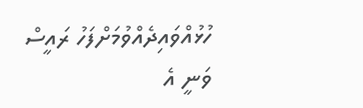ހުޅުއްވައިދެއްވުމަށްފަހު ރައީސް ވަނީ އެ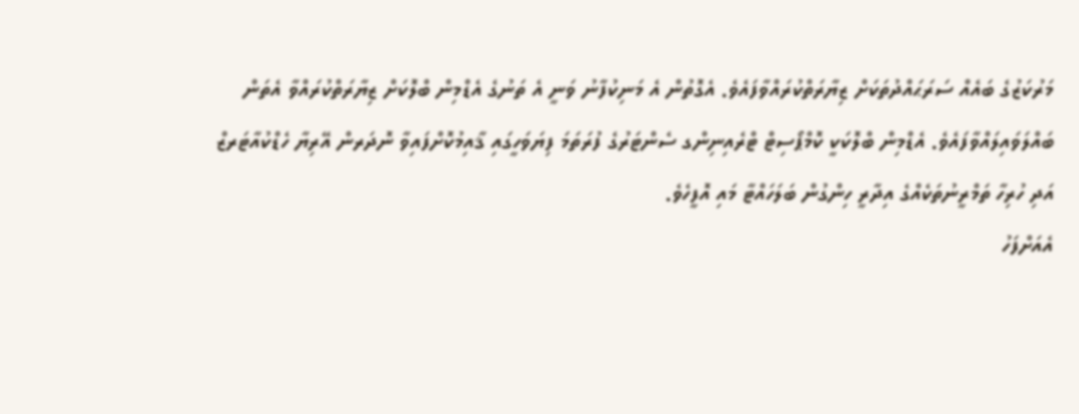މަރުކަޒުގެ ބައެއް ސަރަޙައްދުތަކަށް ޒިޔާރަތްކުރައްވާފައެވެ. އެގޮތުން އެ މަނިކުފާނު ވަނީ އެ ތަނުގެ އެޑްމިން ބްލޮކަށް ޒިޔާރަތްކުރައްވާ އެތަން ބައްލަވައިލައްވާފައެވެ. އެޑްމިން ބްލޮކަކީ ކޮމްޕޯސިޓް ޓްރެއިނިންގ ސެންޓަރުގެ ފުރަތަމަ ފިޔަވަހީގައި ޤާއިމުކޮށްފައިވާ ނޮދަރން އޭރިޔާ ހެޑްކުއާޓަރޒް އަދި ހުރިހާ ތަމްރީނުތަކެއްގެ އިދާރީ ހިންގުން ބަލަހައްޓާ މައި އޮފީހެވެ.
އެއަށްފަހު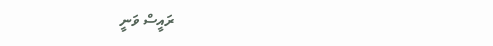ރައީސް ވަނީ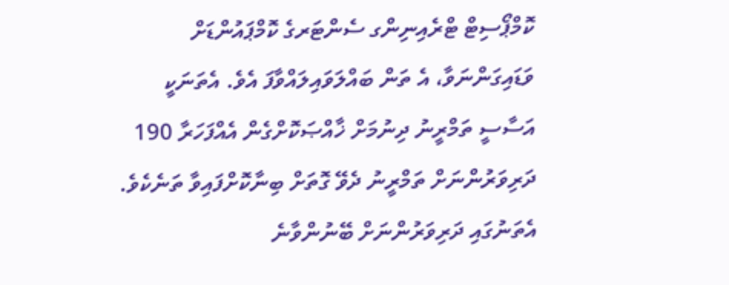ކޮމްޕޯސިޓް ޓްރެއިނިންގ ސެންޓަރގެ ކޮމްޕައުންޑަށް ވަޑައިގަންނަވާ، އެ ތަން ބައްލަވައިލައްވާފަ އެވެ. އެތަނަކީ އަސާސީ ތަމްރީނު ދިނުމަށް ޚާއްޞަކޮށްގެން އެއްފަހަރާ 190 ދަރިވަރުންނަށް ތަމްރީނު ދެވޭ ގޮތަށް ބިނާކޮށްފައިވާ ތަނެކެވެ. އެތަނުގައި ދަރިވަރުންނަށް ބޭނުންވާނެ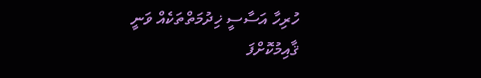ހުރިހާ އަސާސީ ޚިދުމަތްތަކެއް ވަނީ ޤާއިމުކޮށްފަ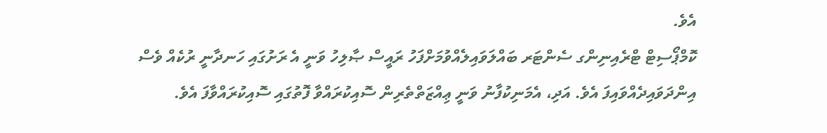އެވެ.
ކޮމްޕޯސިޓް ޓްރެއިނިންގ ސެންޓަރ ބައްލަވައިލެއްވުމަށްފަހު ރައީސް ޞާލިހު ވަނީ އެ ރަށުގައި ހަނދާނީ ރުކެއް ވެސް އިންދަވައިދެއްވައިފަ އެވެ. އަދި، އެމަނިކުފާނު ވަނީ ޢިއްޒަތްތެރިން ސޮއިކުރައްވާ ފޮތުގައި ސޮއިކުރައްވާފަ އެވެ.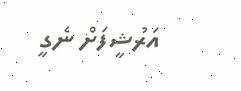އަރުޝީފަށް ނެގީ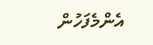އެންމެފަހުން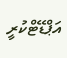އަޕްޑޭޓްކުރީ